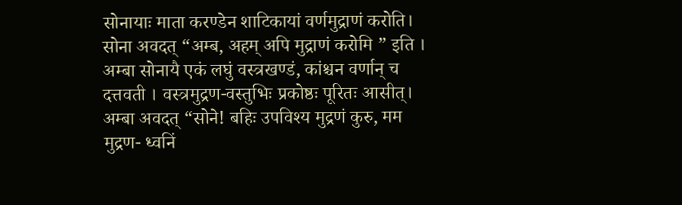सोनायाः माता करण्डेन शाटिकायां वर्णमुद्राणं करोति। सोना अवदत् “अम्ब, अहम् अपि मुद्राणं करोमि ” इति । अम्बा सोनायै एकं लघुं वस्त्रखण्डं, कांश्चन वर्णान् च दत्तवती । वस्त्रमुद्रण-वस्तुभिः प्रकोष्ठः पूरितः आसीत्। अम्बा अवदत् “सोने! बहिः उपविश्य मुद्रणं कुरु, मम मुद्रण- ध्वनिं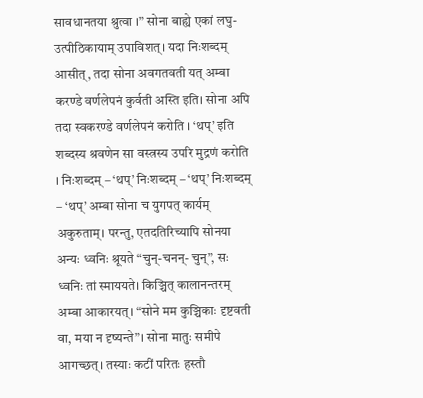सावधानतया श्रुत्वा ।” सोना बाह्ये एकां लघु-उत्पीठिकायाम् उपाविशत्। यदा निःशब्दम् आसीत्, तदा सोना अवगतवती यत् अम्बा करण्डे वर्णलेपनं कुर्वती अस्ति इति। सोना अपि तदा स्वकरण्डे वर्णलेपनं करोति । ‘थप्’ इति शब्दस्य श्रवणेन सा वस्त्रस्य उपरि मुद्रणं करोति । निःशब्दम् – ‘थप्’ निःशब्दम् – ‘थप्’ निःशब्दम् – ‘थप्’ अम्बा सोना च युगपत् कार्यम् अकुरुताम्। परन्तु, एतदतिरिच्यापि सोनया अन्यः ध्वनिः श्रूयते “चुन्-चनन्- चुन्”, सः ध्वनिः तां स्माययते। किञ्चित् कालानन्तरम् अम्बा आकारयत्। “सोने मम कुञ्चिकाः दृष्टवती वा, मया न दृष्यन्ते”। सोना मातुः समीपे आगच्छत्। तस्याः कटीं परितः हस्तौ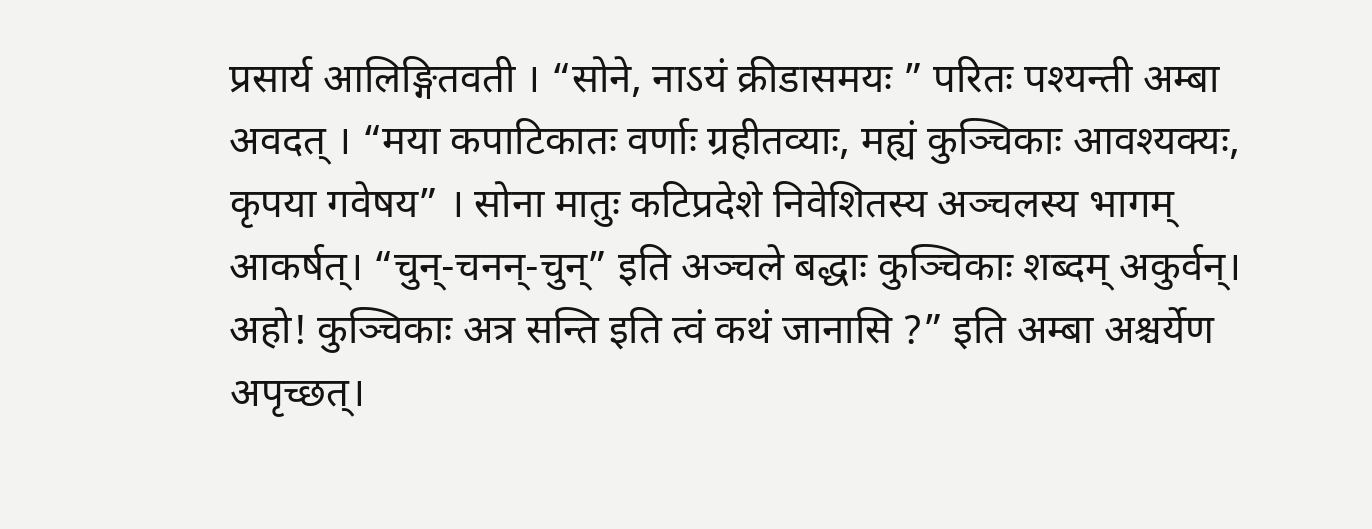प्रसार्य आलिङ्गितवती । “सोने, नाऽयं क्रीडासमयः ” परितः पश्यन्ती अम्बा अवदत् । “मया कपाटिकातः वर्णाः ग्रहीतव्याः, मह्यं कुञ्चिकाः आवश्यक्यः, कृपया गवेषय” । सोना मातुः कटिप्रदेशे निवेशितस्य अञ्चलस्य भागम् आकर्षत्। “चुन्-चनन्-चुन्” इति अञ्चले बद्धाः कुञ्चिकाः शब्दम् अकुर्वन्। अहो! कुञ्चिकाः अत्र सन्ति इति त्वं कथं जानासि ?” इति अम्बा अश्चर्येण अपृच्छत्।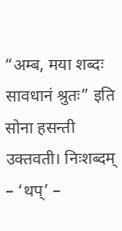“अम्ब, मया शब्दः सावधानं श्रुतः” इति सोना हसन्ती उक्तवती। निःशब्दम् – ‘थप्’ –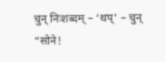चुन् निःशब्दम् – ‘थप्’ – चुन् “सोने!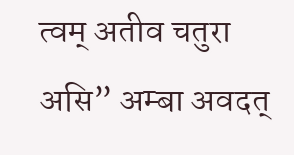त्वम् अतीव चतुरा असि” अम्बा अवदत्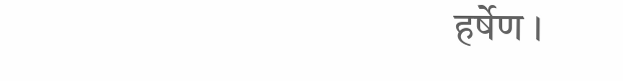हर्षेण ।